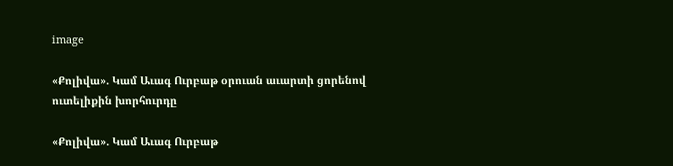image

«Քոլիվա». Կամ Աւագ Ուրբաթ օրուան աւարտի ցորենով ուտելիքին խորհուրդը

«Քոլիվա». Կամ Աւագ Ուրբաթ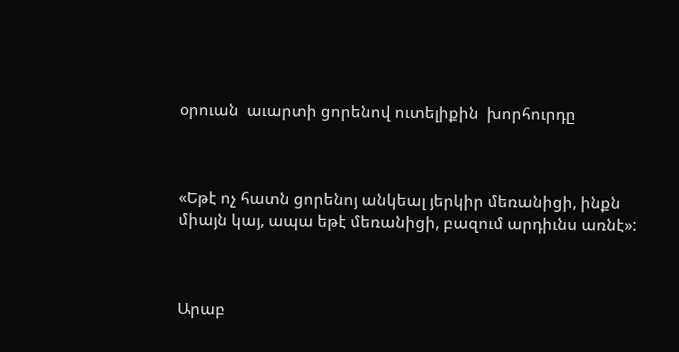օրուան  աւարտի ցորենով ուտելիքին  խորհուրդը



«Եթէ ոչ հատն ցորենոյ անկեալ յերկիր մեռանիցի, ինքն միայն կայ, ապա եթէ մեռանիցի, բազում արդիւնս առնէ»:



Արաբ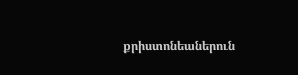քրիստոնեաներուն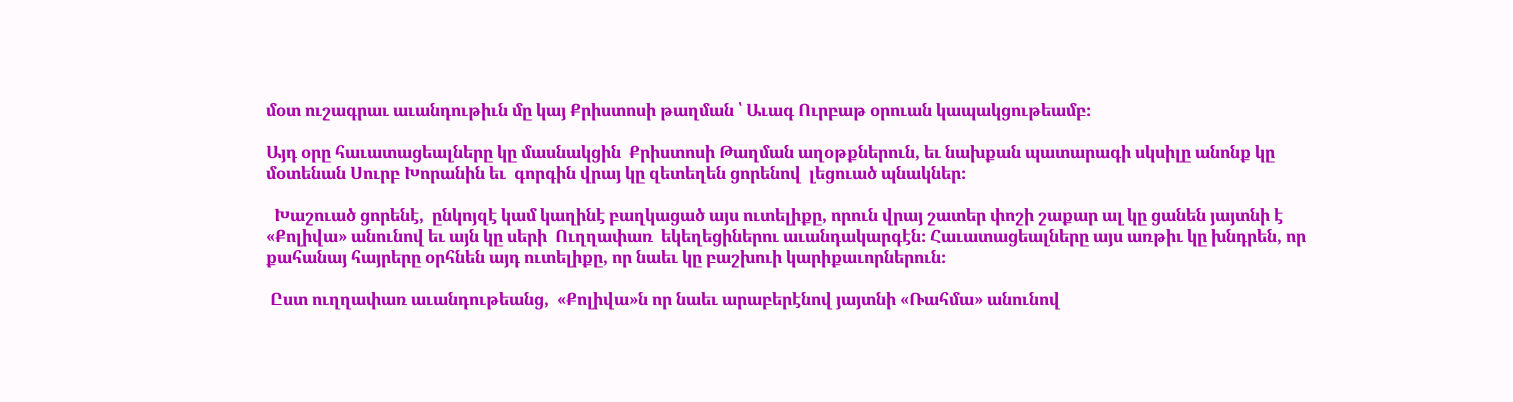մօտ ուշագրաւ աւանդութիւն մը կայ Քրիստոսի թաղման ՝ Աւագ Ուրբաթ օրուան կապակցութեամբ։

Այդ օրը հաւատացեալները կը մասնակցին  Քրիստոսի Թաղման աղօթքներուն, եւ նախքան պատարագի սկսիլը անոնք կը մօտենան Սուրբ Խորանին եւ  գորգին վրայ կը զետեղեն ցորենով  լեցուած պնակներ։

  Խաշուած ցորենէ,  ընկոյզէ կամ կաղինէ բաղկացած այս ուտելիքը, որուն վրայ շատեր փոշի շաքար ալ կը ցանեն յայտնի է «Քոլիվա» անունով եւ այն կը սերի  Ուղղափառ  եկեղեցիներու աւանդակարգէն։ Հաւատացեալները այս առթիւ կը խնդրեն, որ քահանայ հայրերը օրհնեն այդ ուտելիքը, որ նաեւ կը բաշխուի կարիքաւորներուն։

 Ըստ ուղղափառ աւանդութեանց,  «Քոլիվա»ն որ նաեւ արաբերէնով յայտնի «Ռահմա» անունով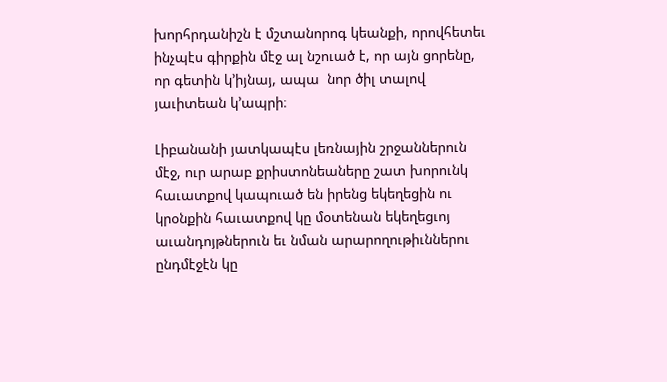խորհրդանիշն է մշտանորոգ կեանքի, որովհետեւ ինչպէս գիրքին մէջ ալ նշուած է, որ այն ցորենը, որ գետին կ՚իյնայ, ապա  նոր ծիլ տալով յաւիտեան կ՚ապրի։

Լիբանանի յատկապէս լեռնային շրջաններուն մէջ, ուր արաբ քրիստոնեաները շատ խորունկ հաւատքով կապուած են իրենց եկեղեցին ու կրօնքին հաւատքով կը մօտենան եկեղեցւոյ աւանդոյթներուն եւ նման արարողութիւններու ընդմէջէն կը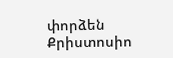փորձեն Քրիստոսիո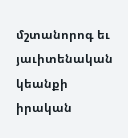մշտանորոգ եւ յաւիտենական կեանքի իրական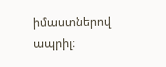իմաստներով ապրիլ։